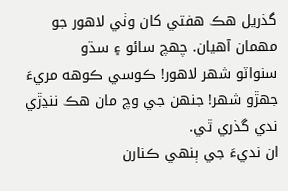گذريل هڪ هفتي کان وٺي لاهور جو مهمان آهيان. چهچ سائو ۽ سڌو
سنواٽو شهر لاهور! ڪوسي ڪوهه مريءَ جهڙو شهر! جنهن جي وچ مان هڪ ننڍڙي ندي گذري ٿي.
ان نديءَ جي ٻنهي ڪنارن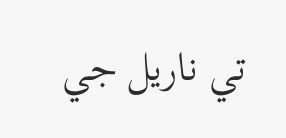تي ناريل جي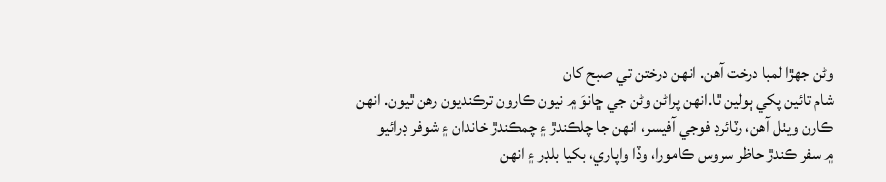وڻن جهڙا لمبا درخت آهن. انهن درختن تي صبح کان
شام تائين پکي ٻولين ٿا.انهن پراڻن وڻن جي ڇانوَ ۾ نيون ڪارون ترڪنديون رهن ٿيون. انهن
ڪارن ويٺل آهن، رٽائرڊ فوجي آفيسر، انهن جا چلڪندڙ ۽ چمڪندڙ خاندان ۽ شوفر ڊرائيو
۾ سفر ڪندڙ حاظر سروس ڪامورا، وڏا واپاري، بکيا بلڊر ۽ انهن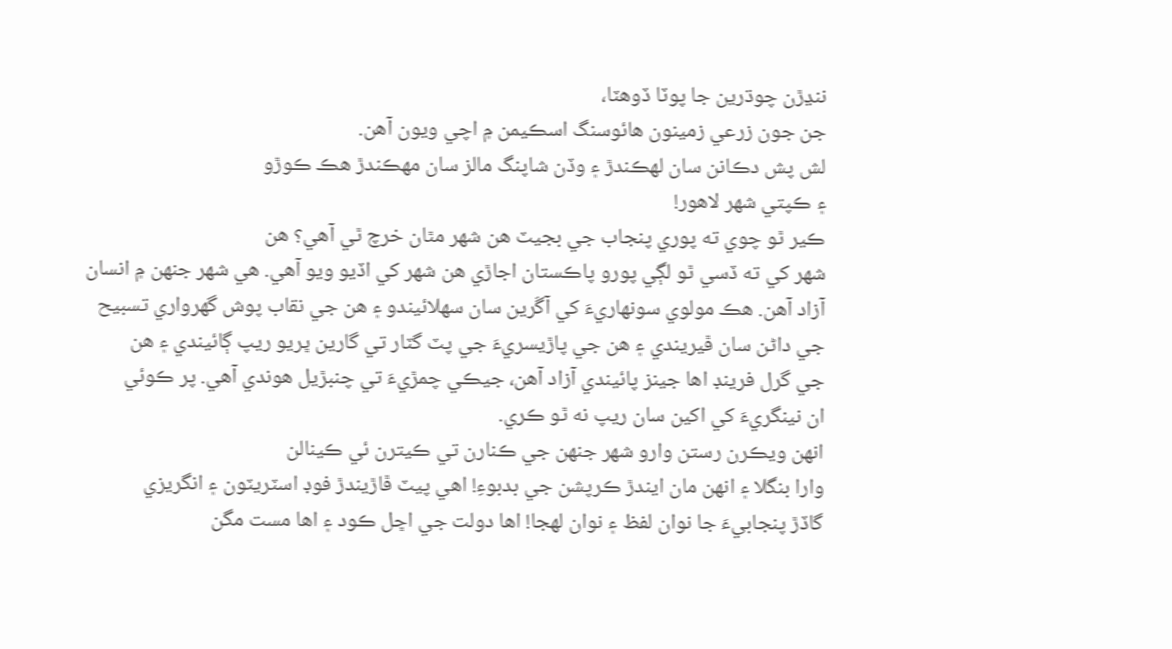ننڍڙن چوڌرين جا پوٽا ڏوهٽا،
جن جون زرعي زمينون هائوسنگ اسڪيمن ۾ اچي ويون آهن.
لش پش دڪانن سان لهڪندڙ ۽ وڏن شاپنگ مالز سان مهڪندڙ هڪ ڪوڙو
۽ ڪپتي شهر لاهور!
ڪير ٿو چوي ته پوري پنجاب جي بجيٽ هن شهر مٿان خرچ ٿي آهي؟ هن
شهر کي ته ڏسي ٿو لڳي پورو پاڪستان اجاڙي هن شهر کي اڏيو ويو آهي. هي شهر جنهن ۾ انسان
آزاد آهن. هڪ مولوي سونهاريءَ کي آڱرين سان سهلائيندو ۽ هن جي نقاب پوش گهرواري تسبيح
جي داڻن سان ڦيريندي ۽ هن جي پاڙيسريءَ جي پٽ گٽار تي گارين ڀريو ريپ ڳائيندي ۽ هن
جي گرل فرينڊ اها جينز پائيندي آزاد آهن، جيڪي چمڙيءَ تي چنبڙيل هوندي آهي. پر ڪوئي
ان نينگريءَ کي اکين سان ريپ نه ٿو ڪري.
انهن ويڪرن رستن وارو شهر جنهن جي ڪنارن تي ڪيترن ئي ڪينالن
وارا بنگلا ۽ انهن مان ايندڙ ڪرپشن جي بدبوءِ! اهي پيٽ ڦاڙيندڙ فوڊ اسٽريٽون ۽ انگريزي
گاڏڙ پنجابيءَ جا نوان لفظ ۽ نوان لهجا! اها دولت جي اڇل ڪود ۽ اها مست مگن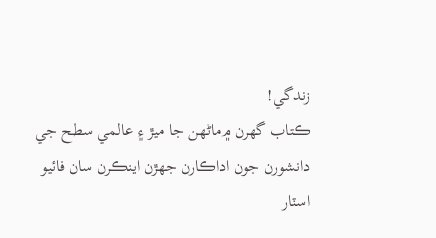زندگي!
ڪتاب گهرن ۾ماڻهن جا ميڙ ۽ عالمي سطح جي دانشورن جون اداڪارن جهڙن اينڪرن سان فائيو
اسٽار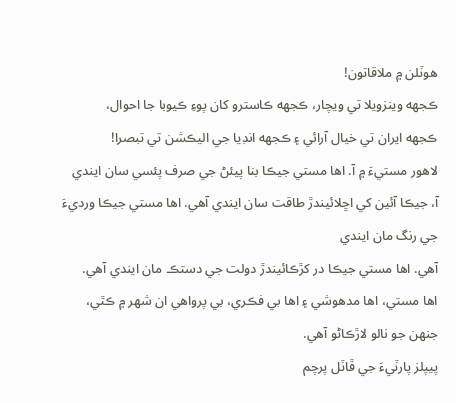هوٽلن ۾ ملاقاتون!
ڪجهه وينزويلا تي ويچار، ڪجهه ڪاسترو کان پوءِ ڪيوبا جا احوال،
ڪجهه ايران تي خيال آرائي ۽ ڪجهه انڊيا جي اليڪشن تي تبصرا!
لاهور مستيءَ ۾ آ. اها مستي جيڪا بنا پيئڻ جي صرف پئسي سان ايندي
آ، جيڪا آئين کي اڇلائيندڙ طاقت سان ايندي آهي. اها مستي جيڪا ورديءَ جي رنگ مان ايندي
آهي. اها مستي جيڪا در کڙڪائيندڙ دولت جي دستڪ مان ايندي آهي.
اها مستي، اها مدهوشي ۽ اها بي فڪري، بي پرواهي ان شهر ۾ ڪٿي،
جنهن جو نالو لاڙڪاڻو آهي.
پيپلز پارٽيءَ جي ڦاٽل پرچم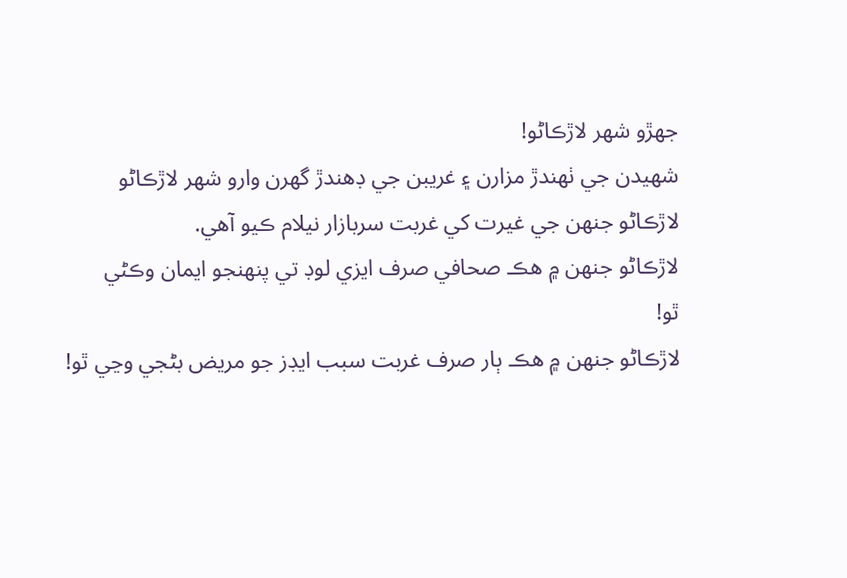جهڙو شهر لاڙڪاڻو!
شهيدن جي ٺهندڙ مزارن ۽ غريبن جي ڊهندڙ گهرن وارو شهر لاڙڪاڻو
لاڙڪاڻو جنهن جي غيرت کي غربت سربازار نيلام ڪيو آهي.
لاڙڪاڻو جنهن ۾ هڪ صحافي صرف ايزي لوڊ تي پنهنجو ايمان وڪڻي
ٿو!
لاڙڪاڻو جنهن ۾ هڪ ٻار صرف غربت سبب ايڊز جو مريض بڻجي وڃي ٿو!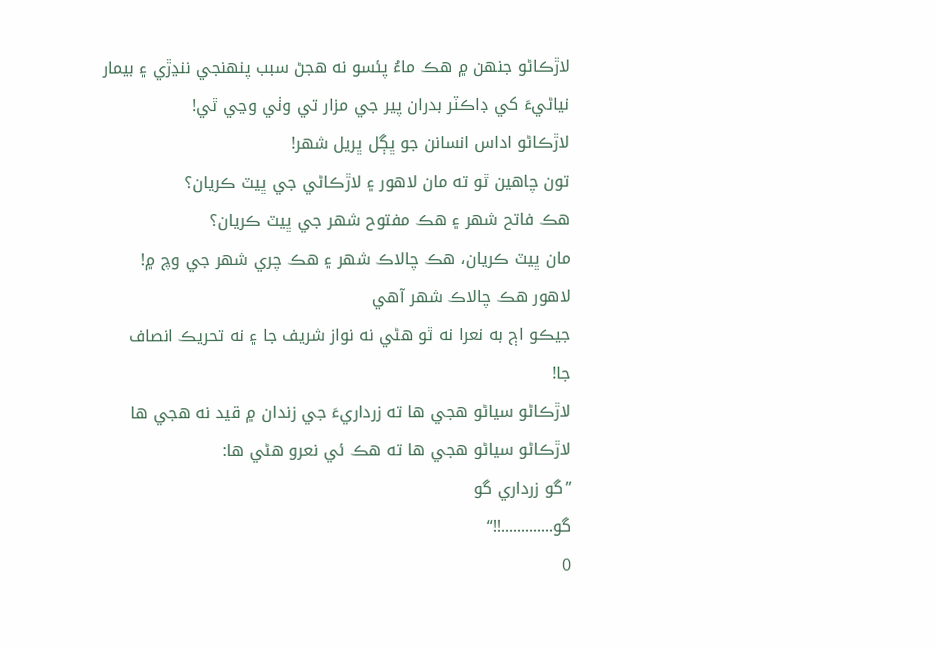لاڙڪاڻو جنهن ۾ هڪ ماءُ پئسو نه هجڻ سبب پنهنجي ننڍڙي ۽ بيمار
نياڻيءَ کي ڊاڪٽر بدران پير جي مزار تي وٺي وڃي ٿي!
لاڙڪاڻو اداس انسانن جو ڀڳل ڀريل شهر!
تون چاهين ٿو ته مان لاهور ۽ لاڙڪاڻي جي ڀيٽ ڪريان؟
هڪ فاتح شهر ۽ هڪ مفتوح شهر جي ڀيٽ ڪريان؟
مان ڀيٽ ڪريان، هڪ چالاڪ شهر ۽ هڪ چري شهر جي وچ ۾!
لاهور هڪ چالاڪ شهر آهي
جيڪو اڄ به نعرا نه ٿو هڻي نه نواز شريف جا ۽ نه تحريڪ انصاف
جا!
لاڙڪاڻو سياڻو هجي ها ته زرداريءَ جي زندان ۾ قيد نه هجي ها
لاڙڪاڻو سياڻو هجي ها ته هڪ ئي نعرو هڻي ها:
”گو زرداري گو
گو.............!!“
0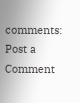comments:
Post a Comment